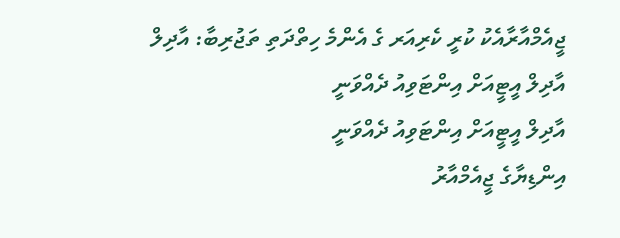ޖީއެމްއާރާއެކު ކުރީ ކެރިއަރ ގެ އެންމެ ހިތްދަތި ތަޖުރިބާ: އާދިލް
އާދިލް އީޓީއަށް އިންޓަވިއު ދެއްވަނީ
އާދިލް އީޓީއަށް އިންޓަވިއު ދެއްވަނީ
އިންޑިޔާގެ ޖީއެމްއާރު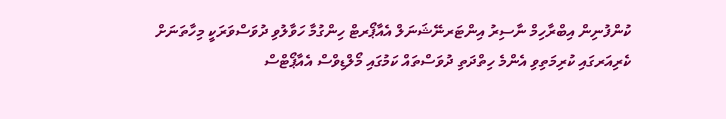ކުންފުނިން އިބްރާހިމް ނާސިރު އިންޓަރނޭޝަނަލް އެއާޕޯރޓް ހިންގުމާ ހަވާލުވި ދުވަސްވަރަކީ މިހާތަނަށް ކެރިއަރގައި ކުރިމަތިވި އެންމެ ހިތްދަތި ދުވަސްތައް ކަމުގައި މޯލްޑިވްސް އެއާޕޯޓްސް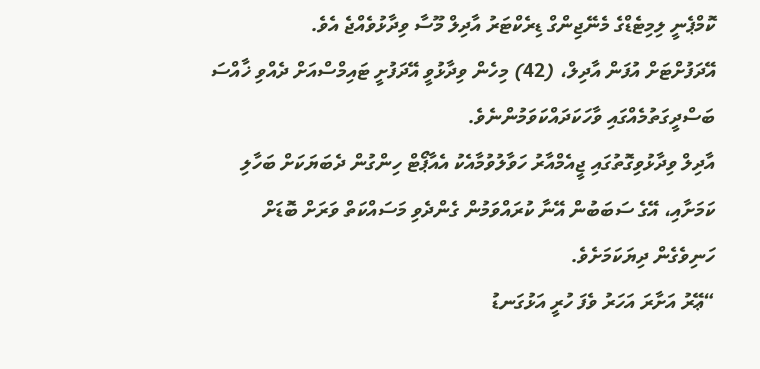ކޮމްޕެނީ ލިމިޓެޑްގެ މެނޭޖިންގް ޑިރެކްޓަރު އާދިލް މޫސާ ވިދާޅުވެއްޖެ އެވެ.
އޭދަފުށްޓަށް އުފަން އާދިލް، (42) މިހެން ވިދާޅުވީ އޭދަފުށީ ޓައިމްސްއަށް ދެއްވި ޚާއްސަ ބަސްދީގަތުމެއްގައި ވާހަކަދައްކަވަމުންނެވެ.
އާދިލް ވިދާޅުވިގޮތުގައި ޖީއެމްއާރު ހަވާލުވުމާއެކު އެއާޕޯޓް ހިންގުން ދެބަޔަކަށް ބަހާލި ކަމަށާއި، އޭގެ ސަބަބުން އޭނާ ކުރައްވަމުން ގެންދެވި މަސައްކަތް ވަރަށް ބޮޑަށް ހަނިވެގެން ދިޔަކަމަށެވެ.
“ޢޭރު އަށާރަ އަހަރު ވެފަ ހުރީ އަޅުގަނޑު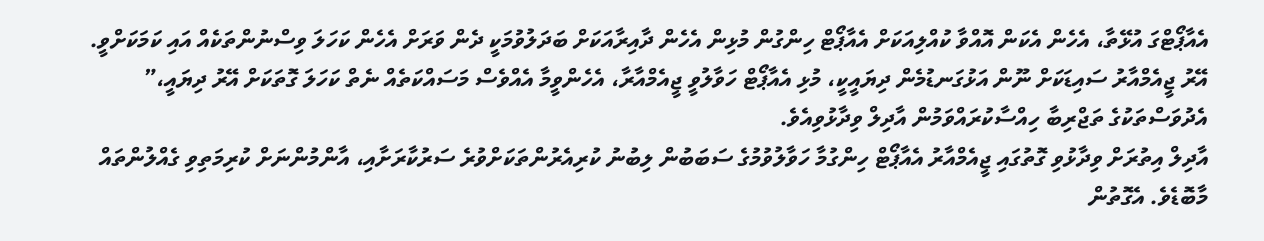އެއާޕޯޓްގަ އުޅޭތާ، އެހެން އެކަން އޮއްވާ ކުއްލިއަކަށް އެއާޕޯޓް ހިންގުން މުޅިން އެހެން ދާއިރާއަކަށް ބަދަލުވުމަކީ ދެން ވަރަށް އެހެން ކަހަލަ ވިސްނުންތަކެއް އައި ކަމަކަށްވީ. އޭރު ޖީއެމްއާރު ސައިޑަކަށް ނޫން އަޅުގަނޑުމެން ދިޔައީކީ، މުޅި އެއާޕޯޓް ހަވާލުވީ ޖީއެމްއާރާ، އެހެންވީމާ އެއްވެސް މަސައްކަތެއް ނެތް ކަހަލަ ގޮތަކަށް އޭރު ދިޔައީ،” އެދުވަސްތަކުގެ ތަޖްރިބާ ހިއްސާކުރައްވަމުން އާދިލް ވިދާޅުވިއެވެ.
އާދިލް އިތުރަށް ވިދާޅުވި ގޮތުގައި ޖީއެމްއާރު އެއާޕޯޓް ހިންގުމާ ހަވާލުވުމުގެ ސަބަބުން ލިބުނު ކުރިއެރުންތަކަށްވުރެ ސަރުކާރަށާއި، އާންމުންނަށް ކުރިމަތިވި ގެއްލުންތައް މާބޮޑެވެ. އެގޮތުން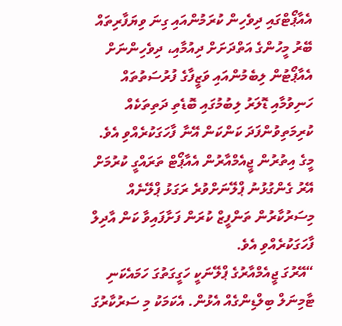އެއާޕޯޓްގައި ދިވެހިން ކުރަމުންއައި ގިނަ ވިޔަފާރިތައް ބޭރު މީހުންގެ އަތްދަށަށް ދިއުމާއި، ދިވެހިންނަށް އެއާޕޯޓުން ލިބެމުންއައި ވަޒީފާގެ ފުރުސަތުތައް ހަނިވުމާއި ޑޮލަރު ލިބުމުގައި ބޮޑެތި ދަތިތަކެއް ކުރިމަތިވުންފަދަ ކަންކަން އޭނާ ފާހަގަކުރެއްވި އެވެ.
މީގެ އިތުރުން ޖީއެމްއާރުން އެއާޕޯޓް ތަރައްގީ ކުރުމަށް އޭރު ގެންގުޅުނު ޕްލޭނަށްވުރެ ރަގަޅު ޕްލޭނެއް މިސަރުކާރުން ތަންފީޒް ކުރަން ފަށާފައިވާ ކަން އާދިލް ފާހަގަކުރެއްވި އެވެ.
“އޭރުގަ ޖީއެމްއާރުގެ ޕްލޭނަކީ ހަގީގަތުގަ ހަމައެކަނި ޓާމިނަލް ބިލްޑިންގެއް އެޅުން. އެކަމަކު މި ސަރުކާރުގަ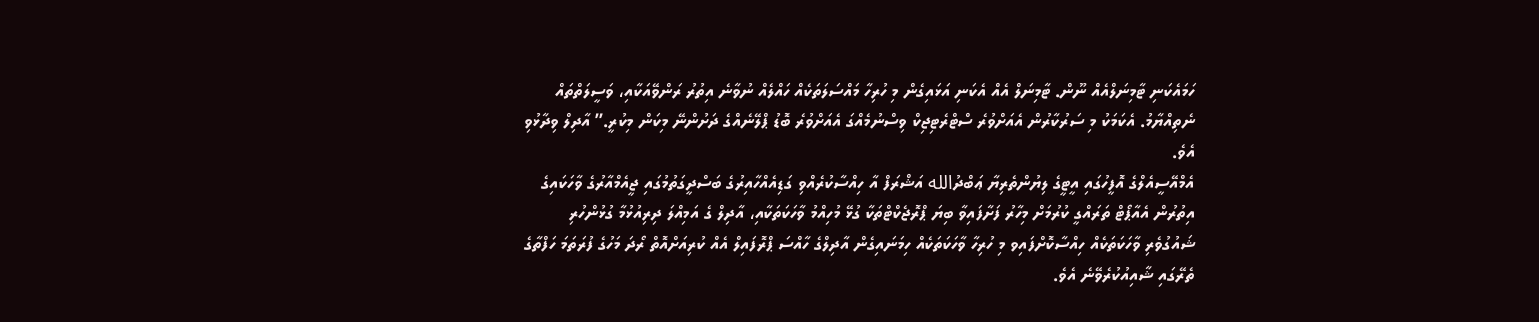ހަމައެކަނި ޓާމިނަލްއެއް ނޫން. ޓާމިނަލް އެއް އެކަނި އަޅައިގެން މި ހުރިހާ މައްސަލަތަކެއް ހައްލެއް ނުވާނެ އިތުރު ރަންވޭއަކާއި، ވަސީލަތްތައް ނެތިއްޔާމު. އެކަމަކު މި ސަރުކާރުން އެއަށްވުރެ ސްޓްރެޓިޖިކް ވިސްނުމެއްގަ އެއަށްވުރެ ބޮޑު ޕްލޭނެއްގެ ދަށުންނޭ މިކަން މިކުރީ.” އާދިލް ވިދާޅުވި އެވެ.
އެމްއޭސީއެލްގެ އޮފީހުގައި އީޓީގެ ލިޔުންތެރިޔާ ޢަބްދުالله އަޝްރަފް އާ ހިއްސާކުރެއްވި ގަޑިއެއްހާއިރުގެ ބަސްދީގަތުމުގައި ޖީއެމްއާރުގެ ވާހަކައިގެ އިތުރުން އެއާޕޯޓް ތަރައްގީ ކުރުމަށް މިހާރު ފަށާފައިވާ ބިޔަ ޕްރޮޖެކްޓްތަކާ ގުޅޭ މުހިއްމު ވާހަކަތަކާއި، އާދިލް ގެ އަމިއްލަ ދިރިއުޅުމާ ގުޅުންހުރި ޝައުގުވެރި ވާހަކަތަކެއް ހިއްސާކޮށްފައިވ މި ހުރިހާ ވާހަކަތަކެއް ހިމަނައިގެން އާދިލްގެ ހާއްސަ ޕްރޮފައިލް އެއް ކުރިއަށްއޮތް ރޯދަ މަހުގެ ފުރަތަމަ ހަފްތާގެ ތެރޭގައި ޝާއިއުކުރެވޭނެ އެވެ.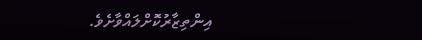އިންތިޒާރުކޮށްލައްވާށެވެ.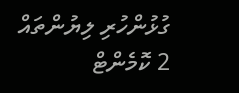ގުޅުންހުރި ލިޔުންތައް
2 ކޮމެންޓް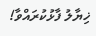ޚިޔާލު ފާޅުކުރައްވާ!